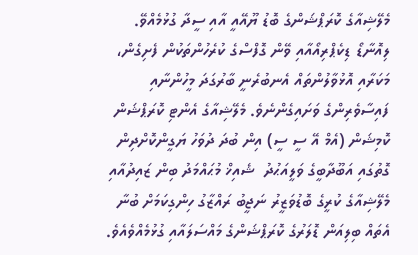މެލޭޝިއާގެ ކޮރަޕްޝަންގެ ބޮޑު ޔޫއޭއީ އާއި ސީދާ ގުޅުމެއްވޭ.
ލިއޮނާޑޯ ޑިކެޕްރިއޯއާއި ވޭން ގޮފްސްގެ ކުރެހުންތަކުން ފެށިގެން، މަކަރާއި އޮޅުވާލުންތައް އެނބުރެނީ ބާރުގަދަ މީހުންނާއި ފައިސާވެރިންގެ ވަށައިގެންނެވެ. މެލޭޝިއާގެ އެންޓި ކޮރަޕްޝަން ކޮމިޝަން (އެމް އޭ ސީ ސީ) އިން ބުދަ ދުވަހު ޔަގީންކޮށްދިން ގޮތުގައި އަބޫދާބީގެ ވަލީއަޙުދު  ޝެއިޚް މުޙައްމަދު ބިން ޒައިދުއާއި މެލޭޝިއާގެ ކުރީގެ ބޮޑުވަޒީރު ނަޖީބު ރައްޒާގު ހިންގިކަމަށް ބުނާ އެތައް ބިލިއަން ޑޮލަރުގެ ކޮރަޕްޝަންގެ މައްސަލައާއި ގުޅުމެއްވެއެވެ.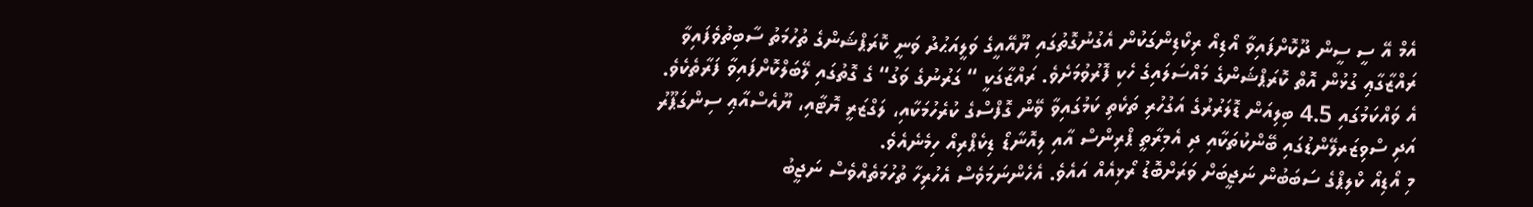އެމް އޭ ސީ ސީން ދޫކޮށްފައިވާ އޯޑިއޯ ރިކޯޑިންގަކުން އެގުނުގޮތުގައި ޔޫއޭއީގެ ވަލީއަޙުދު ވަނީ ކޮރަޕްޝަންގެ ތުހުމަތު ސާބިތުވެފައިވާ ރައްޒާގާޢި ގުޅުން އޮތް ކޮރަޕްޝަންގެ މައްސަލައިގެ ހެކި ފޮރުވުމަށެވެ. ރައްޒާގަކީ “ ގަރުނުގެ ވަގު“ ގެ ގޮތުގައި ލޭބަލްކޮށްފައިވާ ފަރާތެކެވެ. އެ ވައްކަމުގައި 4.5 ބިލިއަން ޑޮލަރުރުގެ އަގުހުރި ތަކެތި ކަމުގައިވާ ވޭން ގޮފްސްގެ ކުރެހުމަކާއި، ލަގްޒަރީ ޔޮޓާއި، ޔޫއެސްއާޢި ސިންގަޕޫރު އަދި ސްވިޒަރލޭންޑުގައި ބޭންކުތަކާއި ދި އެމިރާތީ ޕްރިންސް އާއި ލިއޮނާޑޯ ޑިކެޕްރިއޯ ހިމެނެއެވެ.
މި އޯޑިއޯ ކްލިޕްގެ ސަބަބުން ނަޖީބަށް ވަރަށްބޮޑު ރޯޅިއެއް އައެވެ. އެހެންނަމަވެސް އެހުރިހާ ތުހުމަތެއްވެސް ނަޖީބު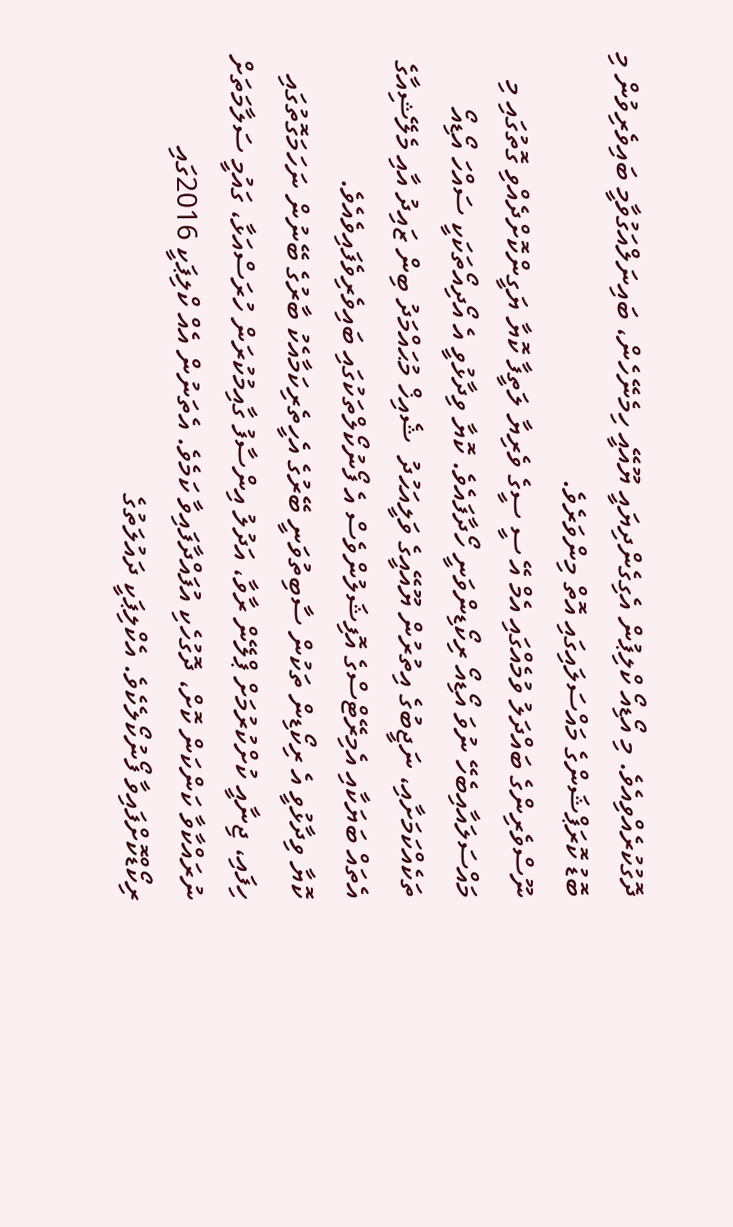ދޮގުކުރެއްވިއެވެ. މި އޯޑިއޯ ކްލިޕުން އެގިގެންދިޔައީ ޔޫއޭއީ ހިމެނޭހެން، ބައިނަލްއަގުވާމީ ބައިވެރިވުން މި ބޮޑު ކޮރަޕްޝަންގެ މައްސަލައިގައި އޮތް މިންވަރެވެ.
ނޫސްވެރިންގެ ބައްދަލު ވުމެއްގައި އެމް އޭ ސީ ސީގެ ވެރިޔާ ލަތީފާ ކޮޔާ ޔަގީންކޮށްދެއްވި ގޮތުގައި މި މައްސަލައާއިބެހޭ ނުވަ އޯޑިއޯ ރިކޯޑިންވަނީ ހޯދާފައެވެ. ކޮޔާ ވިދާޅުވީ އެ އޯދިއޯތަކަކީ ސައްހަ އޯޑިއޯ ތަކެއްކަމަށާއި، ނަޖީބުގެ އިތުރުން ޔޫއޭއީގެ ވަލީއަޙުދު  ޝެއިޚް މުޙައްމަދު ބިން ޒައިދު އާއި މެލޭޝިއާގެ އެތައް ބަޔަކާއި އެމިރޭޓްސްގެ އޮފިޝަލުންވެސް އެ ފޯނުކޯލްތަކުގައި ބައިވެރިވެފައިވެއެވެ.
ކޮޔާ ވިދާޅުވީ އެ ރިކޯޑިން ތަކުން ސާބިތުވަނީ ބޭރުގެ އެހީތެރިކަމާއެކު ބާރުގެ ބޭނުން ނަހަމަގޮތުގައި ހިފައި، ޖިނާއީ ކުށްކުރުމަށް ޕްލޭން ރާވާ، އަދުލު އިންސާފު ގާއިމުކުރަން ހުރަސްއަޅާ، ގައުމީ ސަލާމަތަށް ނުރައްކާވާ ކަންކަން ކޮށް، ދޮގުހެކި އުފައްދާފައިވާ ކަމެވެ. އެތަނުން އެއް ކްލިޕަކީ 2016ގައި ރިކޯޑްކޮށްފައިވާ ފޯނުކޯލެކެވެ. އެކްލިޕަކީ ދައުލަތުގެ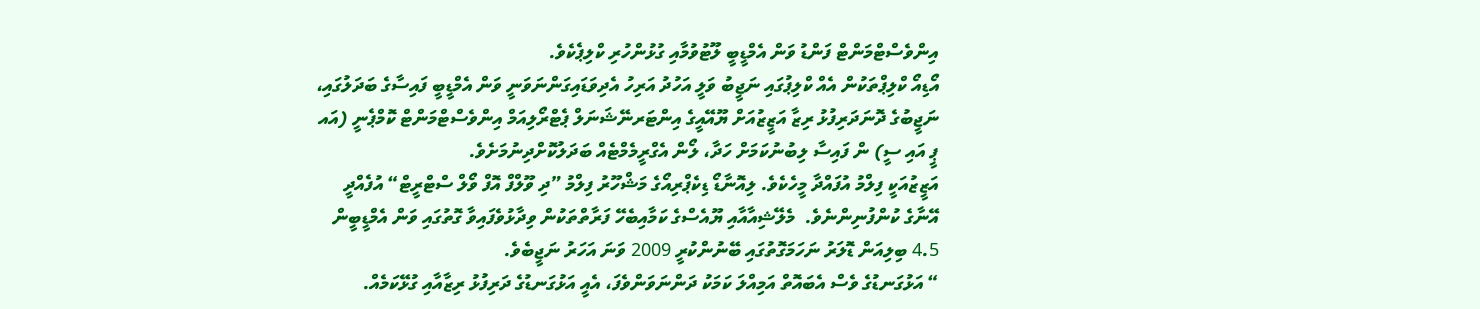އިންވެސްޓްމަންޓް ފަންޑު ވަން އެމްޑީބީ ލޫޓުވުމާއި ގުޅުންހުރި ކްލިޕެކެވެ.
އޯޑިއޯ ކްލިޕްތަކުން އެއް ކްލިޕުގައި ނަޖީބު ވަލީ އަހުދު އަރިހު އެދިވަޑައިގަންނަވަނީ ވަން އެމްޑީބީ ފައިސާގެ ބަދަލުގައި،  ނަޖީބުގެ ދޮނަދަރިފުޅު ރިޒާ އަޒީޒުއަށް ޔޫއޭއީގެ އިންޓަރނޭޝަނަލް ޕެޓްރޯލިއަމް އިންވެސްޓްމަންޓް ކޮމްޕެނީ (އައ ޕީ އައި ސީ) ން ފައިސާ ލިބުނުކަމަށް ހަދާ، ލޯން އެގްރީމެމްޓެއް ބަދަލުކޮށްދިނުމަށެވެ.
އަޒީޒުއަކީ ފިލްމު އުފައްދާ މީހެކެވެ. ލިއޮނާޑޯ ޑިކެޕްރިއޯގެ މަޝްހޫރު ފިލްމު ”ދި ވޫލްފް އޮފް ވޯލް ސްޓްރީޓް“ އުފެއްދީ އޭނާގެ ކުންފުނިންނެވެ.  މެލޭޝިއާއާއި ޔޫއެސްގެ ކަމާއިބެހޭ ފަރާތްތަކުން ވިދާޅުވެފައިވާ ގޮތުގައި ވަން އެމްޑީބީން 4.5 ބިލިއަން ޑޮލަރު ނަހަމަގޮތުގައި ބޭނުންކުރީ 2009 ވަނަ އަހަރު ނަޖީބެވެ.
“ އަޅުގަނޑުގެ ވެސް އެބައޮތް އަމިއްލަ ކަމަކު ދަންނަވަންވެފަ، އެއީ އަޅުގަނޑުގެ ދަރިފުޅު ރިޒާއާއި ގުޅޭކަމެއް.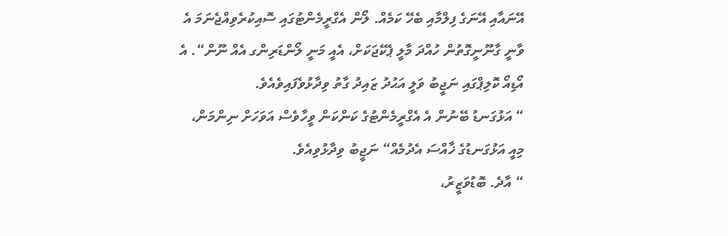އޭނައާއި އޭނަގެ ފިލްމާއި ބެހޭ ކަމެއް. ލޯން އެގްރީމެންޓުގައި ސޮއިކުރެވިއްޖެނަމަ އެ ވާނީ ގާނޫނީގޮތުން ހުއްދަ މާލީ ޕެކޭޖަކަށް، އެއީ މަނީ ލޯންޑަރިންގ އެއް ނޫން“. އެ އޯޑިއޯ ކޮލިޕްގައި ނަޖީބު ވަލީ އަޙުދު ޒައިދު ގާތު ވިދާޅުވެފައިވެއެވެ.
“ އަޅުގަނޑު ބޭނުން އެ އެގްރީމެންޓުގެ ކަންކަން ވީހާވެސް އަވަހަށް ނިންމަން، މިއީ އަޅުގަނޑުގެ ޚާއްސަ އެދުމެއް“ ނަޖީބު ވިދާޅުވިއެވެ.
“ އާދެ. ބޮޑުވަޒީރު،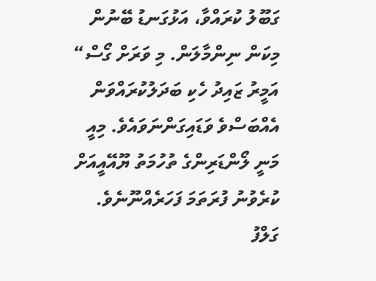ގަބޫލު ކުރައްވާ، އަޅުގަނޑު ބޭނުން މިކަން ނިންމާލަން. މި ވަރަށް ގޯސް“ އަމީރު ޒައިދު ހެކި ބަދަލުކުރައްވަން އެއްބަސްވެ ވަޑައިގަންނަވައެވެ. މިއީ މަނީ ލޯންޑަރިންގެ ތުހުމަތު ޔޫއޭއީއަށް ކުރެވުނު ފުރަތަމަ ފަހަރެއްނޫނެވެ. ގަލްފު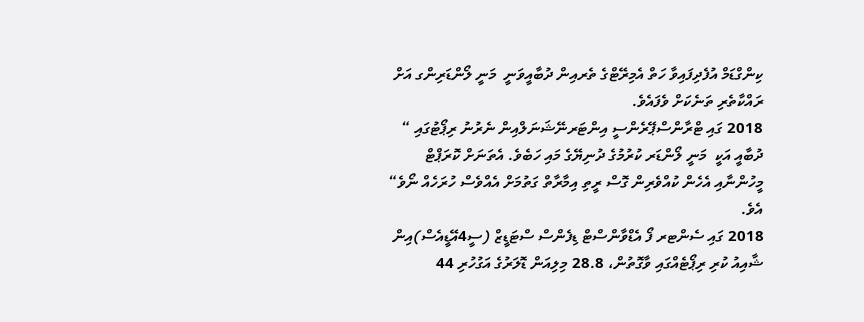ކިންގްޑަމް އުފެދިފައިވާ ހަތް އެމިރޭޓްގެ ތެރއިން ދުބާއީވަނީ  މަނީ ލޯންޑަރިންގ އަށް ރައްކާތެރި ތަނެކަށް ވެފައެވެ.
2018 ގައި ޓްރާންސްޕޭރެންސީ އިންޓަރނޭޝަނަލްއިން ނެރުނު ރިޕޯޓުގައި “ ދުބާއީ އަކީ  މަނީ ލޯންޑަރ ކުރުމުގެ ދުނިޔޭގެ މައި ހަބެވެ. އެތަނަށް ކޮރަޕްޓް މީހުންނާއި އެހެން ކުއްވެރިން ގޮސް ރީތި އިމާރާތް ގަތުމަށް އެއްވެސް ހުރަހެއް ނޯވެ“ އެވެ.
2018 ގައި ސެންޓރ ފޯ އެޑްވާންސްޓް ޑިފެންސް ސްޓަޑީޒް (ސީ4އޭޑީއެސް)އިން ޝާއިއު ކުރި ރިޕޯޓެއްގައި ވާގޮތުން، 28.8 މިލިއަން ޑޮލަރުގެ އަގުހުރި 44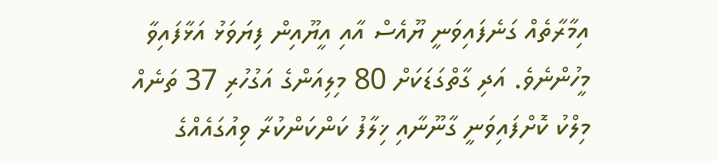އިމާރާތެއް ގަނެފައިވަނީ ޔޫއެސް އާއި އީޔޫއިން ފިޔަވަޅު އަޅާފައިވާ މީހުންނެވެ. އަދި ގާތްގަޑަކަށް 80 މިލިއަންގެ އަގުހުރި 37 ތަނެއް މިލްކު ކޮށްފައިވަނީ ގާނޫނާއި ޚިލާފު ކަންކަންކުރާ ވިއުގައެއްގެ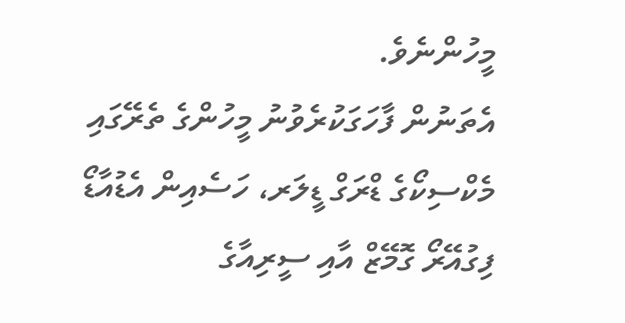މީހުންނެވެ.
އެތަނުން ފާހަގަކުރެވުނު މީހުންގެ ތެރޭގައި މެކްސިކޯގެ ޑްރަގް ޑީލަރ، ހަސެއިން އެޑުއާޑޯ ފިގުއޭރޯ ގޮމޭޒް އާއި ސީރިއާގެ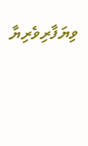ވިޔަފާރިވެރިޔާ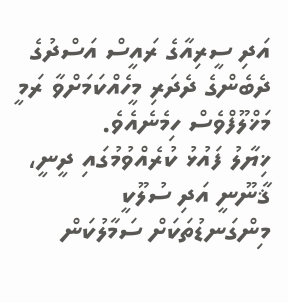އަދި ސީރިއާގެ ރައީސް އަސްދުގެ ދެބެންގެ ދެދަރި މީހެއްކަމަށްވާ ރަމީ މަޚްލޫފްވެސް ހިމެނެއެވެ.
ޚިޔާލު ފައުޅު ކުރެއްވުމުގައި ދީނީ، ޤާނޫނީ އަދި ސުލޫކީ މިންގަނޑުތަކަށް ސަމާލުކަން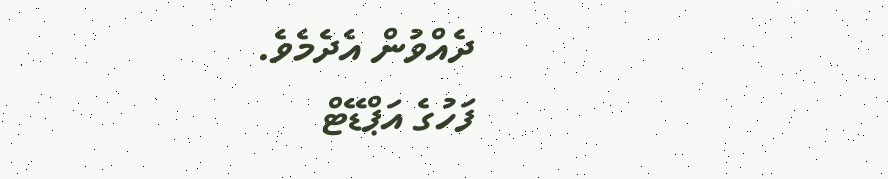ދެއްވުން އެދެމެވެ.
ފަހުގެ އަޕްޑޭޓް